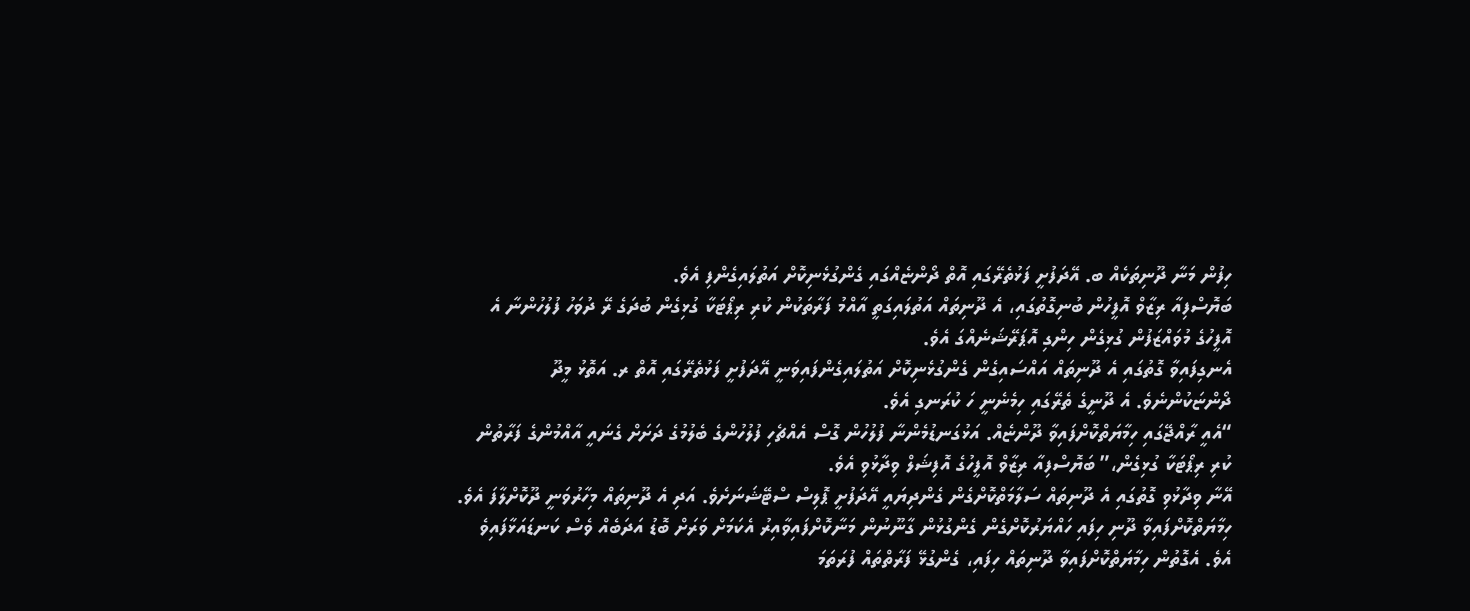ހިފުން މަނާ ދޫނިތަކެއް ބ. އޭދަފުށީ ފަޅުތެރޭގައި އޮތް ދޯންޏެއްގައި ގެންގުޅެނިކޮށް އަތުލައިގެންފި އެވެ.
ބަޔޮސްފިއާ ރިޒާވް އޮފީހުން ބުނިގޮތުގައި، އެ ދޫނިތައް އަތުލައިގަތީ އާއްމު ފަރާތަކުން ކުރި ރިޕޯޓަކާ ގުޅިގެން ބުދަގެ ރޭ ދުވަހު ފުލުހުންނާ އެ އޮފީހުގެ މުވައްޒަފުން ގުޅިގެން ހިންގި އޮޕަރޭޝަނެއްގަ އެވެ.
އެނގިފައިވާ ގޮތުގައި އެ ދޫނިތައް އައްސައިގެން ގެންގުޅެނިކޮށް އަތުލައިގެންފައިވަނީ އޭދަފުށީ ފަޅުތެރޭގައި އޮތް ރ. އަތޮޅު މީދޫ ދޯންޏަކުންނެވެ. އެ ދޫނީގެ ތެރޭގައި ހިމެނެނީ ހަ ކުރަނގި އެވެ.
“އެއީ ރާއްޖޭގައި ހިމާޔަތްކޮށްފައިވާ ދޫންޏެއް. އަޅުގަނޑުމެންނާ ފުލުހުން ގޮސް އެއްޗެހި ފުލުހުންގެ ބެލުމުގެ ދަށަށް ގެނައީ އާއްމުންގެ ފަރާތުން ކުރި ރިޕޯޓަކާ ގުޅިގެން،” ބަޔޮސްފިއާ ރިޒާވް އޮފީހުގެ އޮފިޝަލް ވިދާޅުވި އެވެ.
އޭނާ ވިދާޅުވި ގޮތުގައި އެ ދޫނިތައް ސަލާމަތްކޮށްގެން ގެންދިޔައީ އޭދަފުށީ ޕޮލިސް ސްޓޭޝަނަށެވެ. އަދި އެ ދޫނިތައް މިހާރުވަނީ ދޫކޮށްލާފަ އެވެ.
ހިމާޔަތްކޮށްފައިވާ ދޫނި ހިފައި ހައްޔަރުކޮށްގެން ގެންގުޅުން ގާނޫނުން މަނާކޮށްފައިވާއިރު އެކަމަށް ވަރަށް ބޮޑު އަދަބެއް ވެސް ކަނޑައަޅާފައިވެ އެވެ. އެގޮތުން ހިމާޔަތްކޮށްފައިވާ ދޫނިތައް ހިފައި، ގެންގުޅޭ ފަރާތްތައް ފުރަތަމަ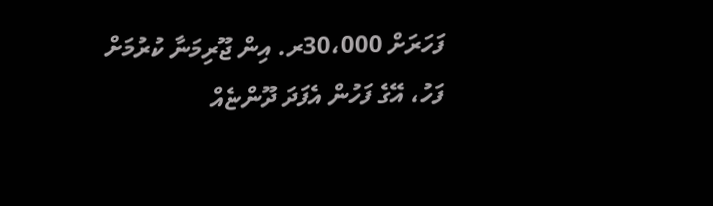ފަހަރަށް 30،000ރ. އިން ޖޫރިމަނާ ކުރުމަށް ފަހު، އޭގެ ފަހުން އެފަދަ ދޫންޏެއް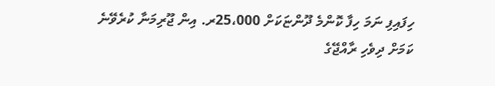ހިފައިފި ނަމަ ހިފާ ކޮންމެ ދޫންޏަކަށް 25،000ރ. އިން ޖޫރިމަނާ ކުރެވޭނެ ކަމަށް ދިވެހި ރާއްޖޭގެ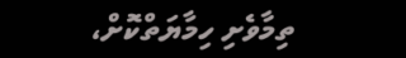ތިމާވެށި ހިމާޔަތްކޮށް،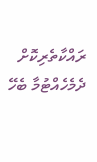ރައްކާތެރިކޮށް ދެމެހެއްޓުމާ ބެހޭ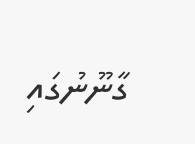ގާނޫނުގައި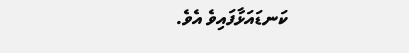ކަނޑައަޅާފައިވެ އެވެ.